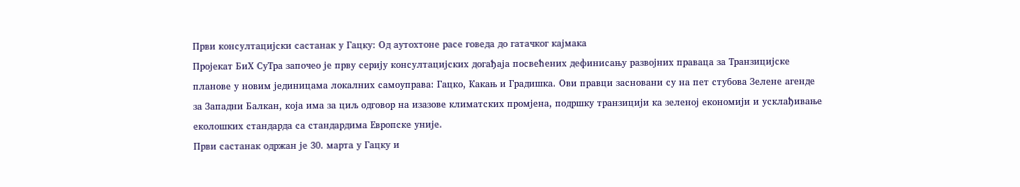Први консултацијски састанак у Гацку: Од аутохтоне расе говеда до гатачког кајмака
Пројекат БиХ СуТра започео је прву серију консултацијских догађаја посвећених дефинисању развојних праваца за Транзицијске планове у новим јединицама локалних самоуправа: Гацко, Какањ и Градишка. Ови правци засновани су на пет стубова Зелене агенде за Западни Балкан, која има за циљ одговор на изазове климатских промјена, подршку транзицији ка зеленој економији и усклађивање еколошких стандарда са стандардима Европске уније.
Први састанак одржан је 30. марта у Гацку и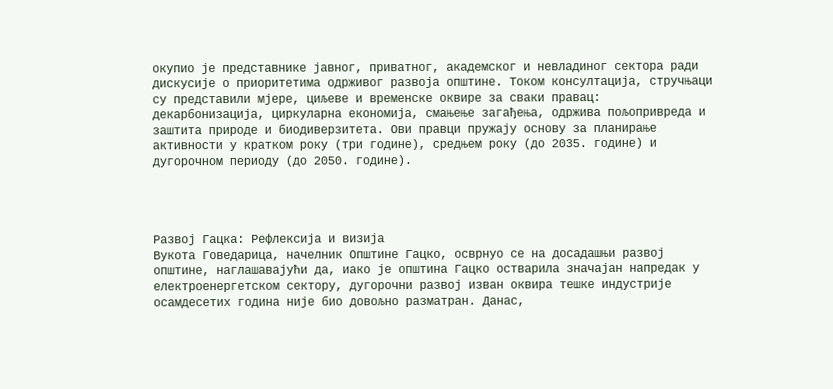окупио је представнике јавног, приватног, академског и невладиног сектора ради дискусије о приоритетима одрживог развоја општине. Током консултација, стручњаци су представили мјере, циљеве и временске оквире за сваки правац: декарбонизација, циркуларна економија, смањење загађења, одржива пољопривреда и заштита природе и биодиверзитета. Ови правци пружају основу за планирање активности у кратком року (три године), средњем року (до 2035. године) и дугорочном периоду (до 2050. године).




Развој Гацка: Рефлексија и визија
Вукота Говедарица, начелник Општине Гацко, осврнуо се на досадашњи развој општине, наглашавајући да, иако је општина Гацко остварила значајан напредак у електроенергетском сектору, дугорочни развој изван оквира тешке индустрије осамдесетих година није био довољно разматран. Данас,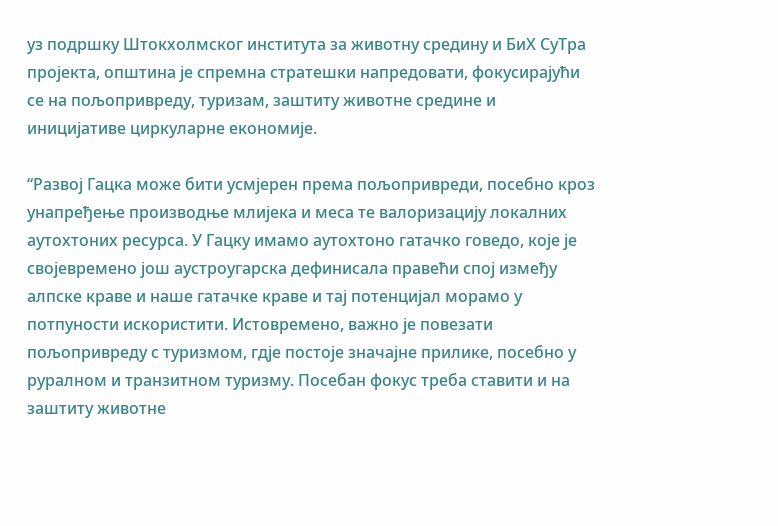уз подршку Штокхолмског института за животну средину и БиХ СуТра пројекта, општина је спремна стратешки напредовати, фокусирајући се на пољопривреду, туризам, заштиту животне средине и иницијативе циркуларне економије.

“Развој Гацка може бити усмјерен према пољопривреди, посебно кроз унапређење производње млијека и меса те валоризацију локалних аутохтоних ресурса. У Гацку имамо аутохтоно гатачко говедо, које је својевремено још аустроугарска дефинисала правећи спој између алпске краве и наше гатачке краве и тај потенцијал морамо у потпуности искористити. Истовремено, важно је повезати пољопривреду с туризмом, гдје постоје значајне прилике, посебно у руралном и транзитном туризму. Посебан фокус треба ставити и на заштиту животне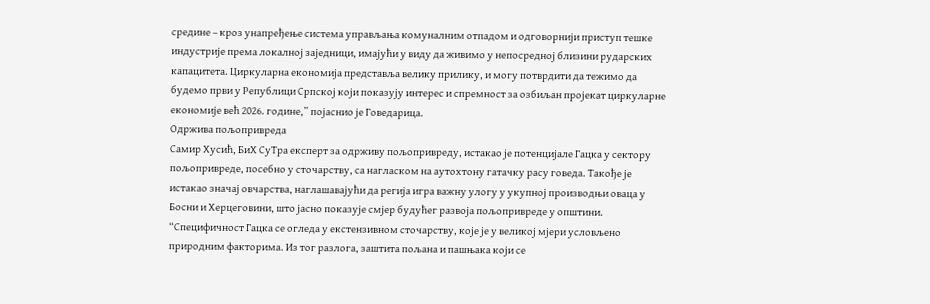средине – кроз унапређење система управљања комуналним отпадом и одговорнији приступ тешке индустрије према локалној заједници, имајући у виду да живимо у непосредној близини рударских капацитета. Циркуларна економија представља велику прилику, и могу потврдити да тежимо да будемо први у Републици Српској који показују интерес и спремност за озбиљан пројекат циркуларне економије већ 2026. године,” појаснио је Говедарица.
Одржива пољопривреда
Самир Хусић, БиХ СуТра експерт за одрживу пољопривреду, истакао је потенцијале Гацка у сектору пољопривреде, посебно у сточарству, са нагласком на аутохтону гатачку расу говеда. Такође је истакао значај овчарства, наглашавајући да регија игра важну улогу у укупној производњи оваца у Босни и Херцеговини, што јасно показује смјер будућег развоја пољопривреде у општини.
“Специфичност Гацка се огледа у екстензивном сточарству, које је у великој мјери условљено природним факторима. Из тог разлога, заштита пољана и пашњака који се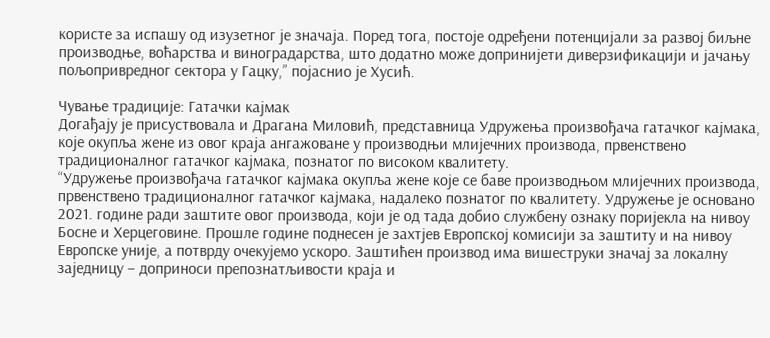користе за испашу од изузетног је значаја. Поред тога, постоје одређени потенцијали за развој биљне производње, воћарства и виноградарства, што додатно може допринијети диверзификацији и јачању пољопривредног сектора у Гацку,” појаснио је Хусић.

Чување традиције: Гатачки кајмак
Догађају је присуствовала и Драгана Миловић, представница Удружења произвођача гатачког кајмака, које окупља жене из овог краја ангажоване у производњи млијечних производа, првенствено традиционалног гатачког кајмака, познатог по високом квалитету.
“Удружење произвођача гатачког кајмака окупља жене које се баве производњом млијечних производа, првенствено традиционалног гатачког кајмака, надалеко познатог по квалитету. Удружење је основано 2021. године ради заштите овог производа, који је од тада добио службену ознаку поријекла на нивоу Босне и Херцеговине. Прошле године поднесен је захтјев Европској комисији за заштиту и на нивоу Европске уније, а потврду очекујемо ускоро. Заштићен производ има вишеструки значај за локалну заједницу – доприноси препознатљивости краја и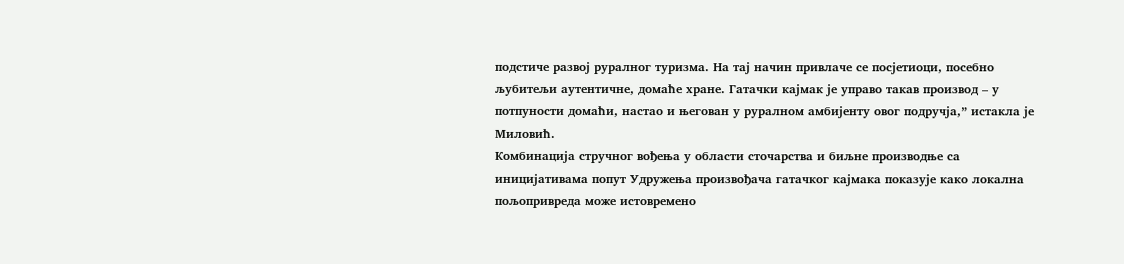подстиче развој руралног туризма. На тај начин привлаче се посјетиоци, посебно љубитељи аутентичне, домаће хране. Гатачки кајмак је управо такав производ – у потпуности домаћи, настао и његован у руралном амбијенту овог подручја,” истакла је Миловић.
Комбинација стручног вођења у области сточарства и биљне производње са иницијативама попут Удружења произвођача гатачког кајмака показује како локална пољопривреда може истовремено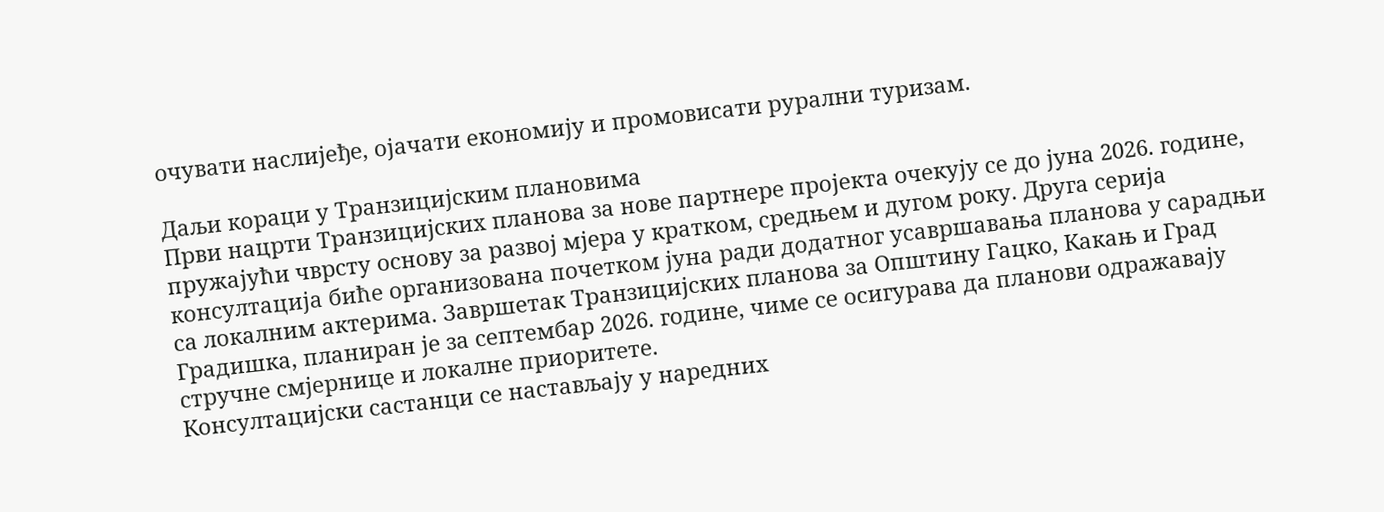очувати наслијеђе, ојачати економију и промовисати рурални туризам.

Даљи кораци у Транзицијским плановима
Први нацрти Транзицијских планова за нове партнере пројекта очекују се до јуна 2026. године, пружајући чврсту основу за развој мјера у кратком, средњем и дугом року. Друга серија консултација биће организована почетком јуна ради додатног усавршавања планова у сарадњи са локалним актерима. Завршетак Транзицијских планова за Општину Гацко, Какањ и Град Градишка, планиран је за септембар 2026. године, чиме се осигурава да планови одражавају стручне смјернице и локалне приоритете.
Консултацијски састанци се настављају у наредних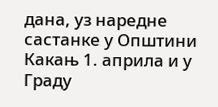дана, уз наредне састанке у Општини Какањ 1. априла и у Граду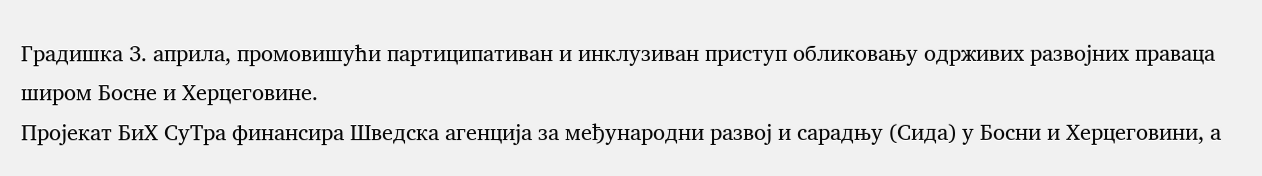Градишка 3. априла, промовишући партиципативан и инклузиван приступ обликовању одрживих развојних праваца широм Босне и Херцеговине.
Пројекат БиХ СуТра финансира Шведска агенција за међународни развој и сарадњу (Сида) у Босни и Херцеговини, а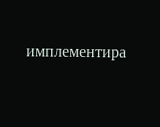имплементира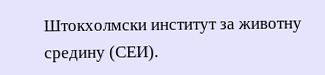Штокхолмски институт за животну средину (СЕИ).